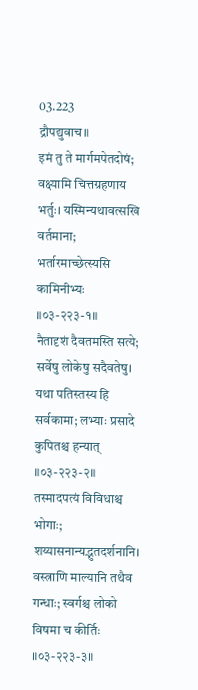03.223
द्रौपद्युवाच॥
इमं तु ते मार्गमपेतदोषं; वक्ष्यामि चित्तग्रहणाय भर्तुः। यस्मिन्यथावत्सखि वर्तमाना; भर्तारमाच्छेत्स्यसि कामिनीभ्यः ॥०३-२२३-१॥
नैतादृशं दैवतमस्ति सत्ये; सर्वेषु लोकेषु सदैवतेषु। यथा पतिस्तस्य हि सर्वकामा; लभ्याः प्रसादे कुपितश्च हन्यात् ॥०३-२२३-२॥
तस्मादपत्यं विविधाश्च भोगाः; शय्यासनान्यद्भुतदर्शनानि। वस्त्राणि माल्यानि तथैव गन्धाः; स्वर्गश्च लोको विषमा च कीर्तिः ॥०३-२२३-३॥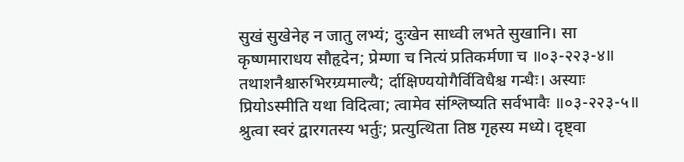सुखं सुखेनेह न जातु लभ्यं; दुःखेन साध्वी लभते सुखानि। सा कृष्णमाराधय सौहृदेन; प्रेम्णा च नित्यं प्रतिकर्मणा च ॥०३-२२३-४॥
तथाशनैश्चारुभिरग्र्यमाल्यै; र्दाक्षिण्ययोगैर्विविधैश्च गन्धैः। अस्याः प्रियोऽस्मीति यथा विदित्वा; त्वामेव संश्लिष्यति सर्वभावैः ॥०३-२२३-५॥
श्रुत्वा स्वरं द्वारगतस्य भर्तुः; प्रत्युत्थिता तिष्ठ गृहस्य मध्ये। दृष्ट्वा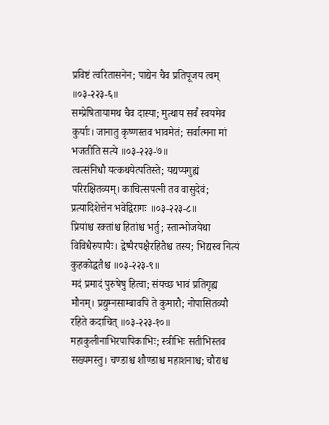प्रविष्टं त्वरितासनेन; पाद्येन चैव प्रतिपूजय त्वम् ॥०३-२२३-६॥
सम्प्रेषितायामथ चैव दास्या; मुत्थाय सर्वं स्वयमेव कुर्याः। जानातु कृष्णस्तव भावमेतं; सर्वात्मना मां भजतीति सत्ये ॥०३-२२३-७॥
त्वत्संनिधौ यत्कथयेत्पतिस्ते; यद्यप्यगुह्यं परिरक्षितव्यम्। काचित्सपत्नी तव वासुदेवं; प्रत्यादिशेत्तेन भवेद्विरागः ॥०३-२२३-८॥
प्रियांश्च रक्तांश्च हितांश्च भर्तु; स्तान्भोजयेथा विविधैरुपायैः। द्वेष्यैरपक्षैरहितैश्च तस्य; भिद्यस्व नित्यं कुहकोद्धतैश्च ॥०३-२२३-९॥
मदं प्रमादं पुरुषेषु हित्वा; संयच्छ भावं प्रतिगृह्य मौनम्। प्रद्युम्नसाम्बावपि ते कुमारौ; नोपासितव्यौ रहिते कदाचित् ॥०३-२२३-१०॥
महाकुलीनाभिरपापिकाभिः; स्त्रीभिः सतीभिस्तव सख्यमस्तु। चण्डाश्च शौण्डाश्च महाशनाश्च; चौराश्च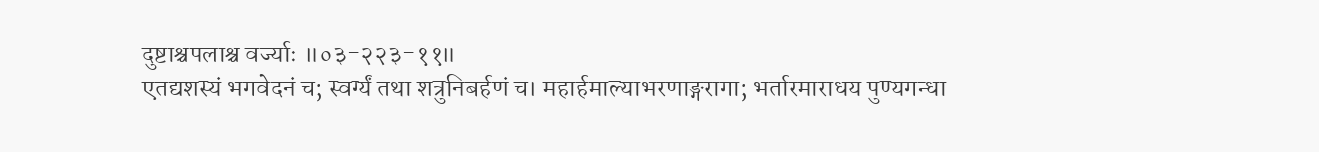दुष्टाश्चपलाश्च वर्ज्याः ॥०३-२२३-११॥
एतद्यशस्यं भगवेदनं च; स्वर्ग्यं तथा शत्रुनिबर्हणं च। महार्हमाल्याभरणाङ्गरागा; भर्तारमाराधय पुण्यगन्धा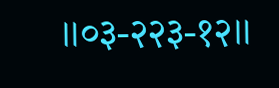॥०३-२२३-१२॥